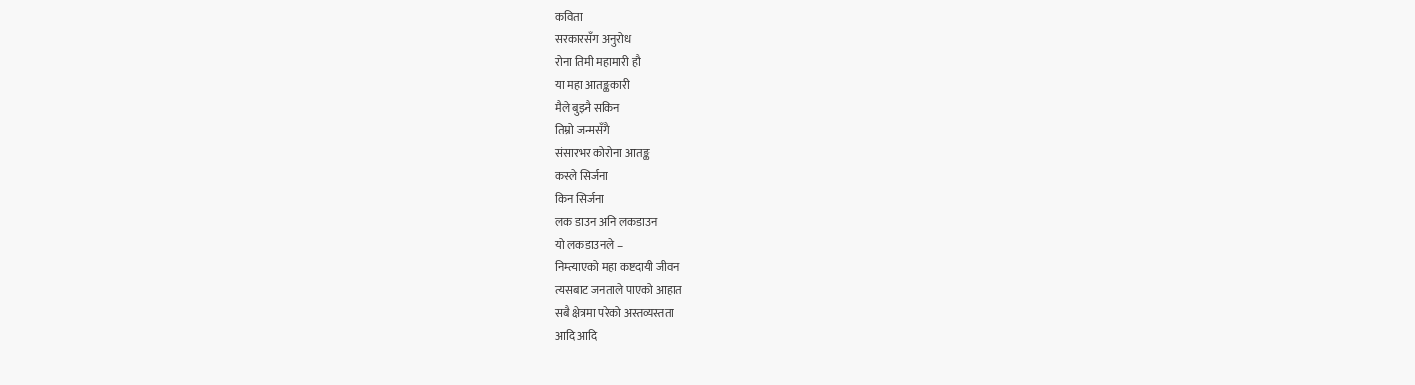कविता
सरकारसँग अनुरोध
रोना तिमी महामारी हौ
या महा आतङ्ककारी
मैले बुझ्नै सकिन
तिम्रो जन्मसँगै
संसारभर कोरोना आतङ्क
कस्ले सिर्जना
किन सिर्जना
लक डाउन अनि लकडाउन
यो लकडाउनले –
निम्त्याएको महा कष्टदायी जीवन
त्यसबाट जनताले पाएको आहात
सबै क्षेत्रमा परेको अस्तव्यस्तता
आदि आदि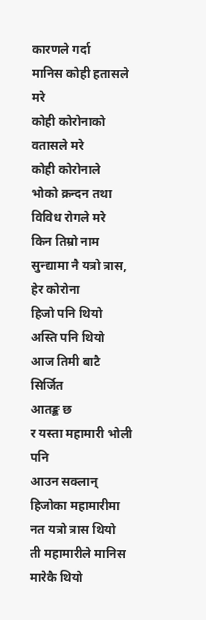कारणले गर्दा
मानिस कोही हतासले मरे
कोही कोरोनाको वतासले मरे
कोही कोरोनाले
भोको क्रन्दन तथा विविध रोगले मरे
किन तिम्रो नाम सुन्द्यामा नै यत्रो त्रास,
हेर कोरोना
हिजो पनि थियो
अस्ति पनि थियो
आज तिमी बाटै सिर्जित
आतङ्क छ
र यस्ता महामारी भोली पनि
आउन सक्लान्
हिजोका महामारीमा
नत यत्रो त्रास थियो
ती महामारीले मानिस मारेकै थियो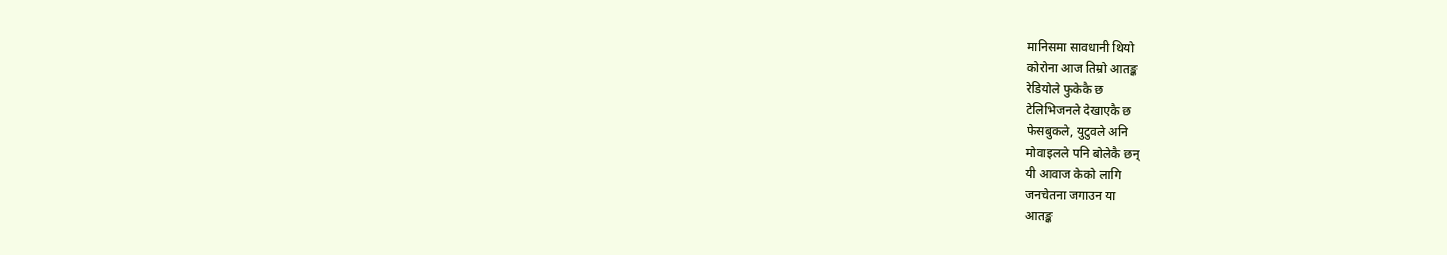मानिसमा सावधानी थियो
कोरोना आज तिम्रो आतङ्क
रेडियोले फुकेकै छ
टेलिभिजनले देखाएकै छ
फेसबुकले, युटुवले अनि
मोवाइलले पनि बोलेकै छन्
यी आवाज केको लागि
जनचेतना जगाउन या
आतङ्क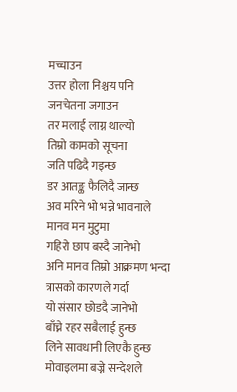मच्चाउन
उत्तर होला निश्चय पनि
जनचेतना जगाउन
तर मलाई लाग्न थाल्यो
तिम्रो कामको सूचना
जति पढिदै गइन्छ
डर आतङ्क फैलिदै जान्छ
अव मरिने भो भन्ने भावनाले
मानव मन मुटुमा
गहिरो छाप बस्दै जानेभो
अनि मानव तिम्रो आक्रमण भन्दा
त्रासको कारणले गर्दा
यो संसार छोडदै जानेभो
बाँच्ने रहर सबैलाई हुन्छ
लिने सावधानी लिएकै हुन्छ
मोवाइलमा बज्ने सन्देशले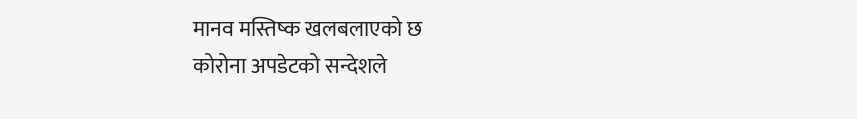मानव मस्तिष्क खलबलाएको छ
कोरोना अपडेटको सन्देशले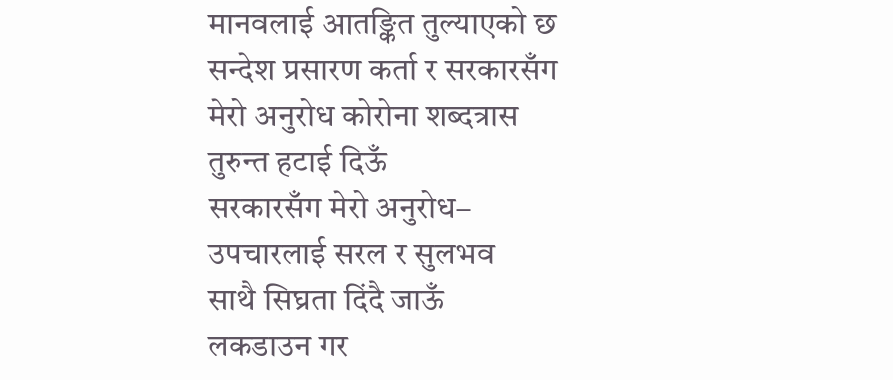मानवलाई आतङ्कित तुल्याएको छ
सन्देश प्रसारण कर्ता र सरकारसँग
मेरो अनुरोध कोरोना शब्दत्रास
तुरुन्त हटाई दिऊँ
सरकारसँग मेरो अनुरोध–
उपचारलाई सरल र सुलभव
साथै सिघ्रता दिंदै जाऊँ
लकडाउन गर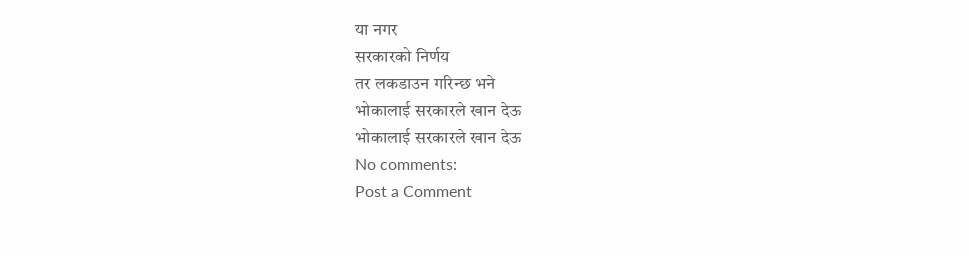या नगर
सरकारको निर्णय
तर लकडाउन गरिन्छ भने
भोकालाई सरकारले खान देऊ
भोकालाई सरकारले खान देऊ
No comments:
Post a Comment